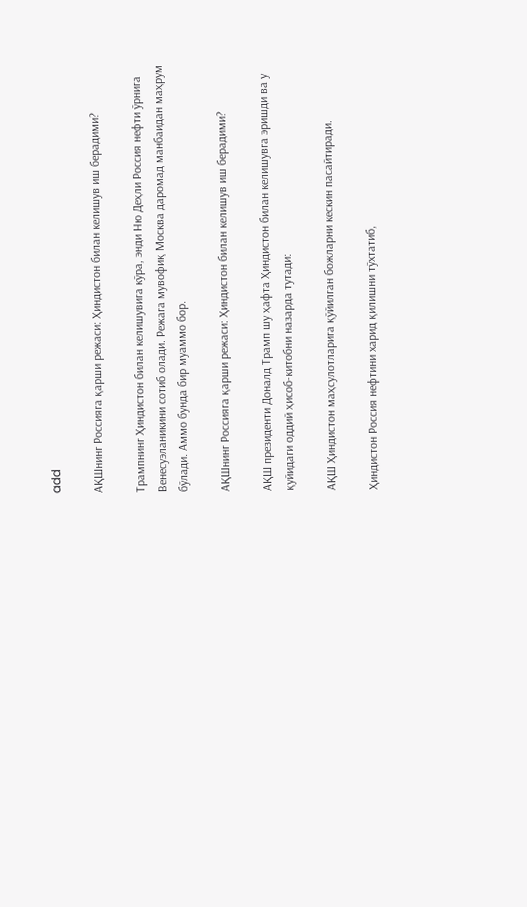add

АҚШнинг Россияга қарши режаси: Ҳиндистон билан келишув иш берадими?

Трампнинг Ҳиндистон билан келишувига кўра, энди Ню Деҳли Россия нефти ўрнига Венесуэланикини сотиб олади. Режага мувофиқ Москва даромад манбаидан маҳрум бўлади. Аммо бунда бир муаммо бор.

АҚШнинг Россияга қарши режаси: Ҳиндистон билан келишув иш берадими?

АҚШ президенти Доналд Трамп шу ҳафта Ҳиндистон билан келишувга эришди ва у қуйидаги оддий ҳисоб-китобни назарда тутади:

АҚШ Ҳиндистон маҳсулотларига қўйилган божларни кескин пасайтиради.

Ҳиндистон Россия нефтини харид қилишни тўхтатиб,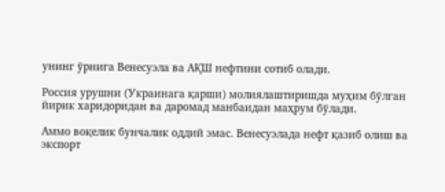унинг ўрнига Венесуэла ва АҚШ нефтини сотиб олади.

Россия урушни (Украинага қарши) молиялаштиришда муҳим бўлган йирик харидоридан ва даромад манбаидан маҳрум бўлади.

Аммо воқелик бунчалик оддий эмас. Венесуэлада нефт қазиб олиш ва экспорт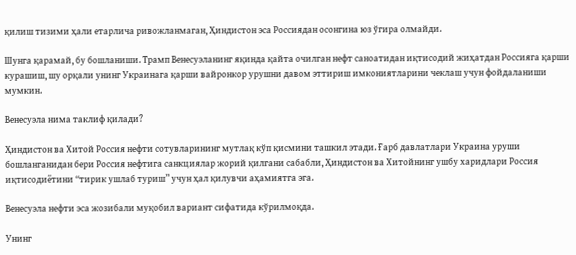қилиш тизими ҳали етарлича ривожланмаган, Ҳиндистон эса Россиядан осонгина юз ўгира олмайди.

Шунга қарамай, бу бошланиши. Трамп Венесуэланинг яқинда қайта очилган нефт саноатидан иқтисодий жиҳатдан Россияга қарши курашиш, шу орқали унинг Украинага қарши вайронкор урушни давом эттириш имкониятларини чеклаш учун фойдаланиши мумкин.

Венесуэла нима таклиф қилади?

Ҳиндистон ва Хитой Россия нефти сотувларининг мутлақ кўп қисмини ташкил этади. Ғарб давлатлари Украина уруши бошланганидан бери Россия нефтига санкциялар жорий қилгани сабабли, Ҳиндистон ва Хитойнинг ушбу харидлари Россия иқтисодиётини “тирик ушлаб туриш” учун ҳал қилувчи аҳамиятга эга.

Венесуэла нефти эса жозибали муқобил вариант сифатида кўрилмоқда.

Унинг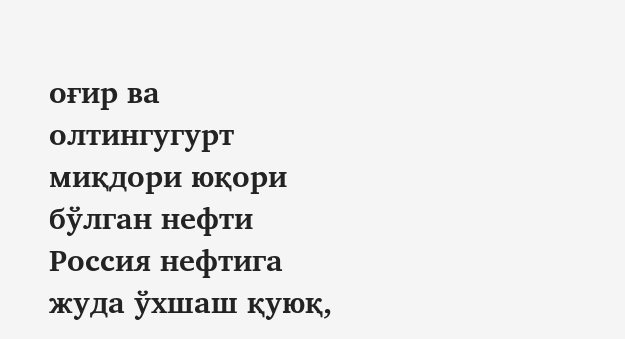оғир ва олтингугурт миқдори юқори бўлган нефти Россия нефтига жуда ўхшаш қуюқ,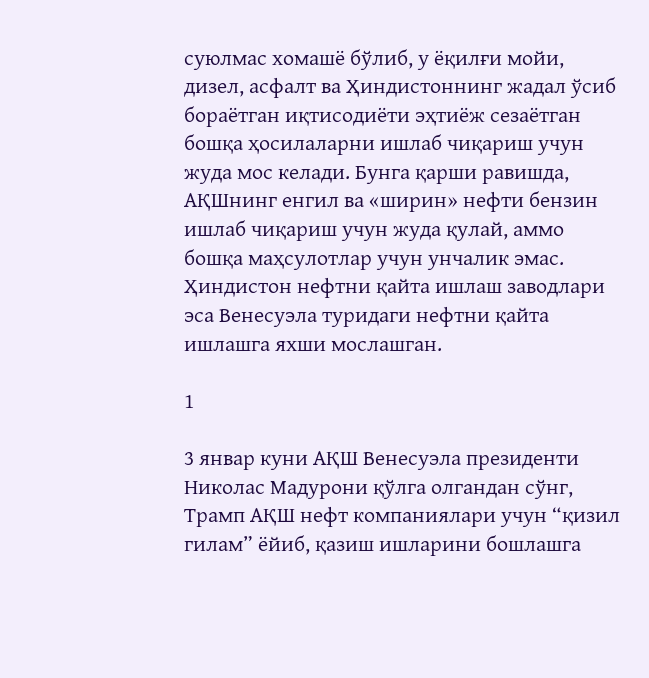суюлмас хомашё бўлиб, у ёқилғи мойи, дизел, асфалт ва Ҳиндистоннинг жадал ўсиб бораётган иқтисодиёти эҳтиёж сезаётган бошқа ҳосилаларни ишлаб чиқариш учун жуда мос келади. Бунга қарши равишда, АҚШнинг енгил ва «ширин» нефти бензин ишлаб чиқариш учун жуда қулай, аммо бошқа маҳсулотлар учун унчалик эмас. Ҳиндистон нефтни қайта ишлаш заводлари эса Венесуэла туридаги нефтни қайта ишлашга яхши мослашган.

1

3 январ куни АҚШ Венесуэла президенти Николас Мадурони қўлга олгандан сўнг, Трамп АҚШ нефт компаниялари учун “қизил гилам” ёйиб, қазиш ишларини бошлашга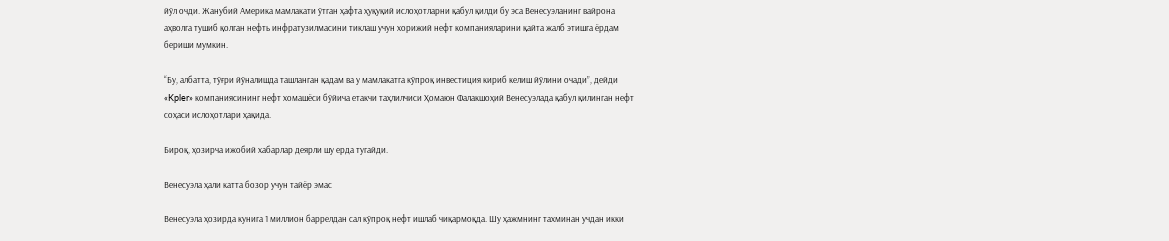йўл очди. Жанубий Америка мамлакати ўтган ҳафта ҳуқуқий ислоҳотларни қабул қилди бу эса Венесуэланинг вайрона аҳволга тушиб қолган нефть инфратузилмасини тиклаш учун хорижий нефт компанияларини қайта жалб этишга ёрдам бериши мумкин.

“Бу, албатта, тўғри йўналишда ташланган қадам ва у мамлакатга кўпроқ инвестиция кириб келиш йўлини очади”, дейди «Kpler» компаниясининг нефт хомашёси бўйича етакчи таҳлилчиси Ҳомаюн Фалакшоҳий Венесуэлада қабул қилинган нефт соҳаси ислоҳотлари ҳақида.

Бироқ, ҳозирча ижобий хабарлар деярли шу ерда тугайди.

Венесуэла ҳали катта бозор учун тайёр эмас

Венесуэла ҳозирда кунига 1 миллион баррелдан сал кўпроқ нефт ишлаб чиқармоқда. Шу ҳажмнинг тахминан учдан икки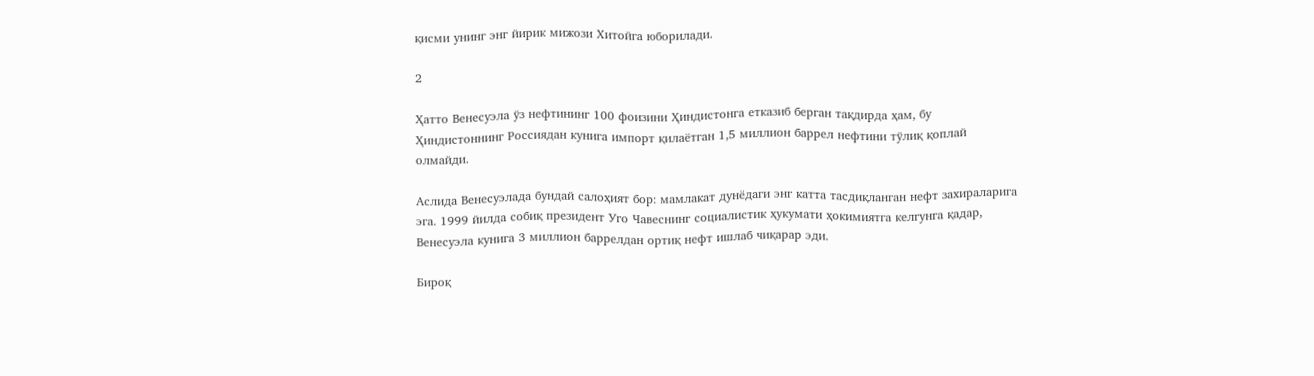қисми унинг энг йирик мижози Хитойга юборилади.

2

Ҳатто Венесуэла ўз нефтининг 100 фоизини Ҳиндистонга етказиб берган тақдирда ҳам, бу Ҳиндистоннинг Россиядан кунига импорт қилаётган 1,5 миллион баррел нефтини тўлиқ қоплай олмайди.

Аслида Венесуэлада бундай салоҳият бор: мамлакат дунёдаги энг катта тасдиқланган нефт захираларига эга. 1999 йилда собиқ президент Уго Чавеснинг социалистик ҳукумати ҳокимиятга келгунга қадар, Венесуэла кунига 3 миллион баррелдан ортиқ нефт ишлаб чиқарар эди.

Бироқ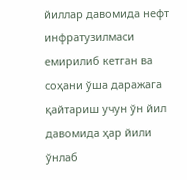йиллар давомида нефт инфратузилмаси емирилиб кетган ва соҳани ўша даражага қайтариш учун ўн йил давомида ҳар йили ўнлаб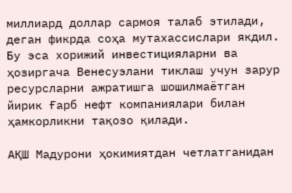миллиард доллар сармоя талаб этилади, деган фикрда соҳа мутахассислари якдил. Бу эса хорижий инвестицияларни ва ҳозиргача Венесуэлани тиклаш учун зарур ресурсларни ажратишга шошилмаётган йирик Ғарб нефт компаниялари билан ҳамкорликни тақозо қилади.

АҚШ Мадурони ҳокимиятдан четлатганидан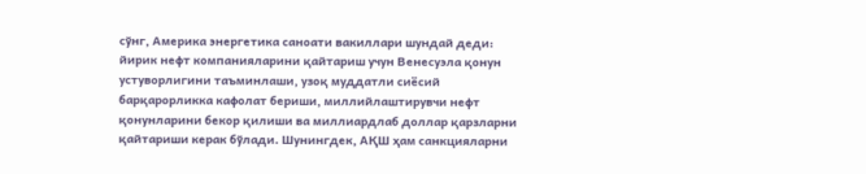сўнг, Америка энергетика саноати вакиллари шундай деди: йирик нефт компанияларини қайтариш учун Венесуэла қонун устуворлигини таъминлаши, узоқ муддатли сиёсий барқарорликка кафолат бериши, миллийлаштирувчи нефт қонунларини бекор қилиши ва миллиардлаб доллар қарзларни қайтариши керак бўлади. Шунингдек, АҚШ ҳам санкцияларни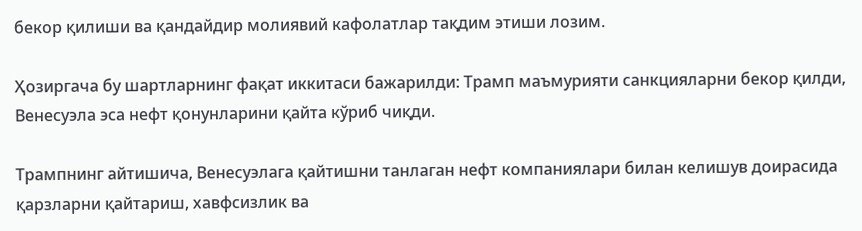бекор қилиши ва қандайдир молиявий кафолатлар тақдим этиши лозим.

Ҳозиргача бу шартларнинг фақат иккитаси бажарилди: Трамп маъмурияти санкцияларни бекор қилди, Венесуэла эса нефт қонунларини қайта кўриб чиқди.

Трампнинг айтишича, Венесуэлага қайтишни танлаган нефт компаниялари билан келишув доирасида қарзларни қайтариш, хавфсизлик ва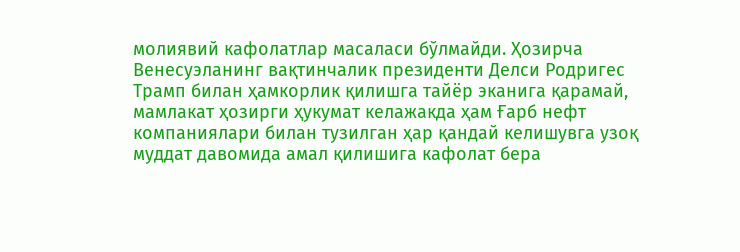молиявий кафолатлар масаласи бўлмайди. Ҳозирча Венесуэланинг вақтинчалик президенти Делси Родригес Трамп билан ҳамкорлик қилишга тайёр эканига қарамай, мамлакат ҳозирги ҳукумат келажакда ҳам Ғарб нефт компаниялари билан тузилган ҳар қандай келишувга узоқ муддат давомида амал қилишига кафолат бера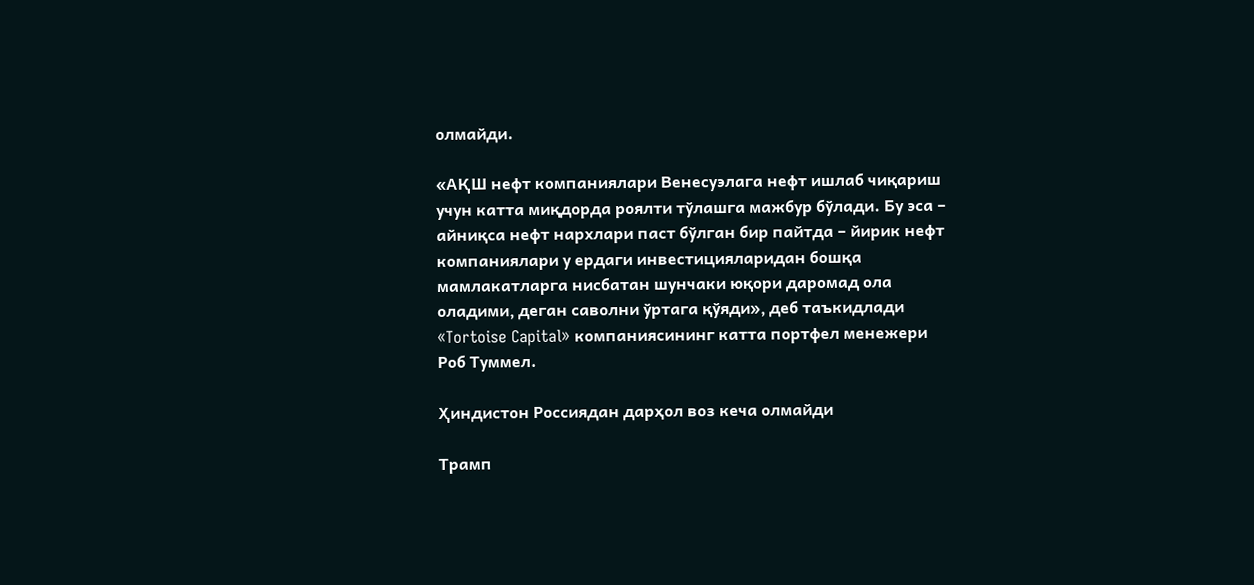олмайди.

«АҚШ нефт компаниялари Венесуэлага нефт ишлаб чиқариш учун катта миқдорда роялти тўлашга мажбур бўлади. Бу эса – айниқса нефт нархлари паст бўлган бир пайтда – йирик нефт компаниялари у ердаги инвестицияларидан бошқа мамлакатларга нисбатан шунчаки юқори даромад ола оладими, деган саволни ўртага қўяди», деб таъкидлади «Tortoise Capital» компаниясининг катта портфел менежери Роб Туммел.

Ҳиндистон Россиядан дарҳол воз кеча олмайди

Трамп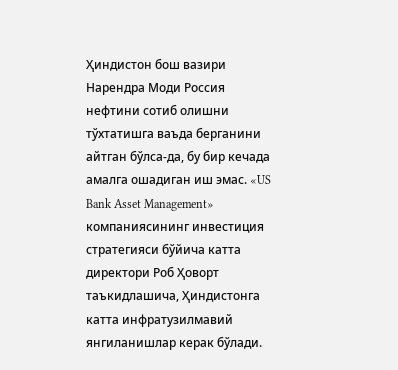Ҳиндистон бош вазири Нарендра Моди Россия нефтини сотиб олишни тўхтатишга ваъда берганини айтган бўлса-да, бу бир кечада амалга ошадиган иш эмас. «US Bank Asset Management» компаниясининг инвестиция стратегияси бўйича катта директори Роб Ҳоворт таъкидлашича, Ҳиндистонга катта инфратузилмавий янгиланишлар керак бўлади.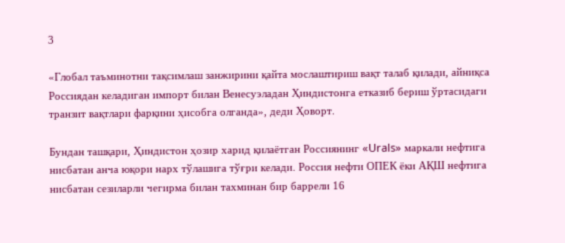3

«Глобал таъминотни тақсимлаш занжирини қайта мослаштириш вақт талаб қилади, айниқса Россиядан келадиган импорт билан Венесуэладан Ҳиндистонга етказиб бериш ўртасидаги транзит вақтлари фарқини ҳисобга олганда», деди Ҳоворт.

Бундан ташқари, Ҳиндистон ҳозир харид қилаётган Россиянинг «Urals» маркали нефтига нисбатан анча юқори нарх тўлашига тўғри келади. Россия нефти ОПЕК ёки АҚШ нефтига нисбатан сезиларли чегирма билан тахминан бир баррели 16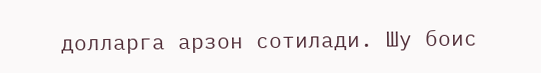долларга арзон сотилади. Шу боис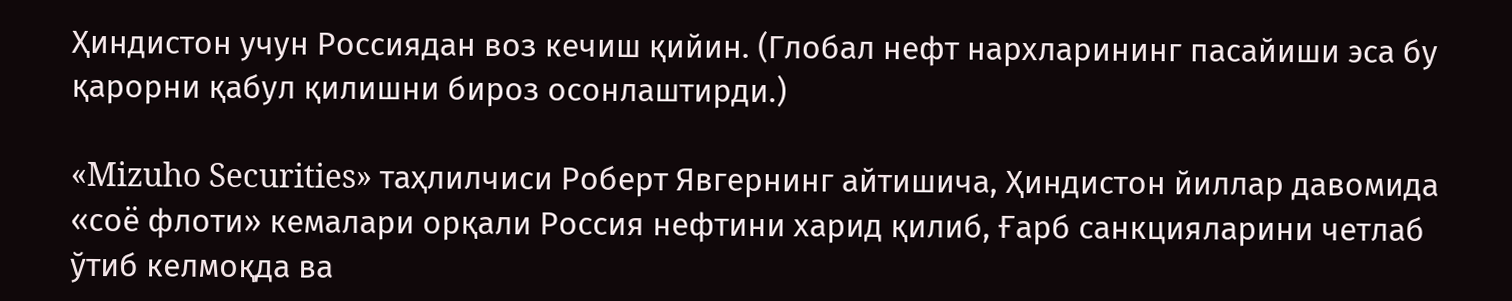Ҳиндистон учун Россиядан воз кечиш қийин. (Глобал нефт нархларининг пасайиши эса бу қарорни қабул қилишни бироз осонлаштирди.)

«Mizuho Securities» таҳлилчиси Роберт Явгернинг айтишича, Ҳиндистон йиллар давомида «соё флоти» кемалари орқали Россия нефтини харид қилиб, Ғарб санкцияларини четлаб ўтиб келмоқда ва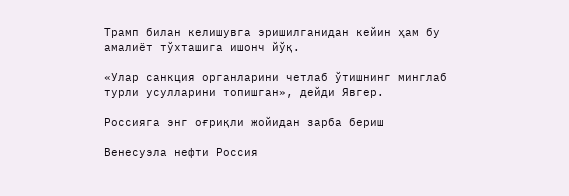Трамп билан келишувга эришилганидан кейин ҳам бу амалиёт тўхташига ишонч йўқ.

«Улар санкция органларини четлаб ўтишнинг минглаб турли усулларини топишган», дейди Явгер.

Россияга энг оғриқли жойидан зарба бериш

Венесуэла нефти Россия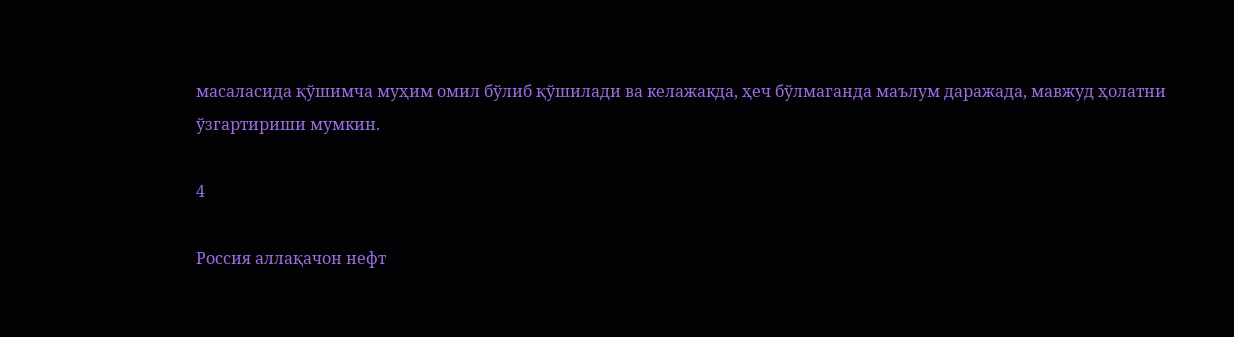масаласида қўшимча муҳим омил бўлиб қўшилади ва келажакда, ҳеч бўлмаганда маълум даражада, мавжуд ҳолатни ўзгартириши мумкин.

4

Россия аллақачон нефт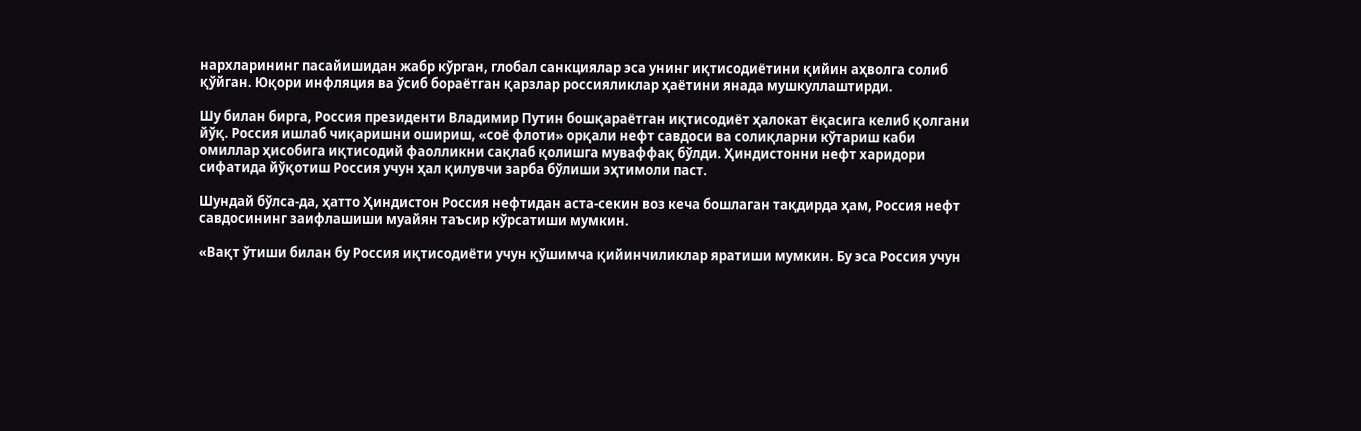нархларининг пасайишидан жабр кўрган, глобал санкциялар эса унинг иқтисодиётини қийин аҳволга солиб қўйган. Юқори инфляция ва ўсиб бораётган қарзлар россияликлар ҳаётини янада мушкуллаштирди.

Шу билан бирга, Россия президенти Владимир Путин бошқараётган иқтисодиёт ҳалокат ёқасига келиб қолгани йўқ. Россия ишлаб чиқаришни ошириш, «соё флоти» орқали нефт савдоси ва солиқларни кўтариш каби омиллар ҳисобига иқтисодий фаолликни сақлаб қолишга муваффақ бўлди. Ҳиндистонни нефт харидори сифатида йўқотиш Россия учун ҳал қилувчи зарба бўлиши эҳтимоли паст.

Шундай бўлса-да, ҳатто Ҳиндистон Россия нефтидан аста-секин воз кеча бошлаган тақдирда ҳам, Россия нефт савдосининг заифлашиши муайян таъсир кўрсатиши мумкин.

«Вақт ўтиши билан бу Россия иқтисодиёти учун қўшимча қийинчиликлар яратиши мумкин. Бу эса Россия учун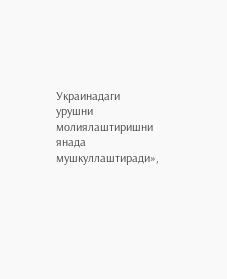Украинадаги урушни молиялаштиришни янада мушкуллаштиради»,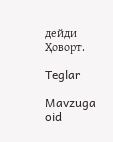дейди Ҳоворт.

Teglar

Mavzuga oid